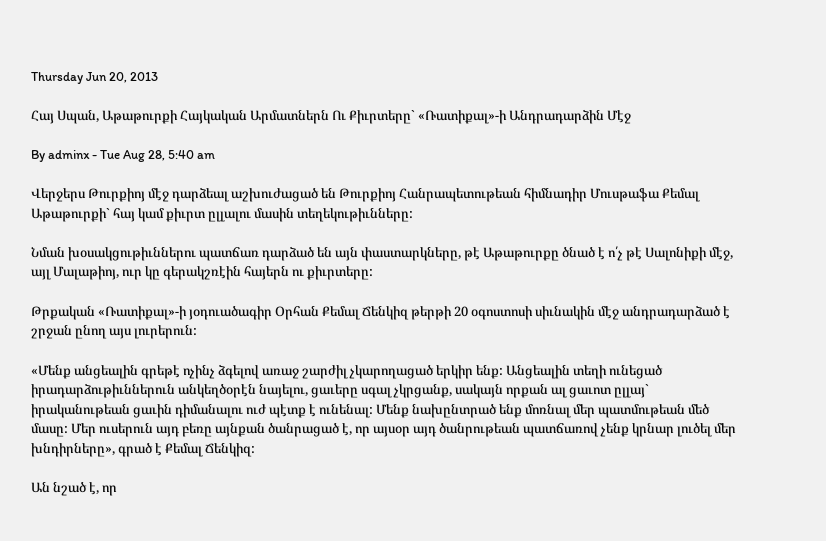Thursday Jun 20, 2013

Հայ Սպան, Աթաթուրքի Հայկական Արմատներն Ու Քիւրտերը` «Ռատիքալ»-ի Անդրադարձին Մէջ

By adminx - Tue Aug 28, 5:40 am

Վերջերս Թուրքիոյ մէջ դարձեալ աշխուժացած են Թուրքիոյ Հանրապետութեան հիմնադիր Մուսթաֆա Քեմալ Աթաթուրքի` հայ կամ քիւրտ ըլլալու մասին տեղեկութիւնները:

Նման խօսակցութիւններու պատճառ դարձած են այն փաստարկները, թէ Աթաթուրքը ծնած է ո՛չ թէ Սալոնիքի մէջ, այլ Մալաթիոյ, ուր կը գերակշռէին հայերն ու քիւրտերը:

Թրքական «Ռատիքալ»-ի յօդուածագիր Օրհան Քեմալ Ճենկիզ թերթի 20 օգոստոսի սիւնակին մէջ անդրադարձած է շրջան ընող այս լուրերուն:

«Մենք անցեալին գրեթէ ոչինչ ձգելով առաջ շարժիլ չկարողացած երկիր ենք: Անցեալին տեղի ունեցած իրադարձութիւններուն անկեղծօրէն նայելու, ցաւերը սգալ չկրցանք, սակայն որքան ալ ցաւոտ ըլլայ` իրականութեան ցաւին դիմանալու ուժ պէտք է ունենալ: Մենք նախընտրած ենք մոռնալ մեր պատմութեան մեծ մասը: Մեր ուսերուն այդ բեռը այնքան ծանրացած է, որ այսօր այդ ծանրութեան պատճառով չենք կրնար լուծել մեր խնդիրները», գրած է Քեմալ Ճենկիզ:

Ան նշած է, որ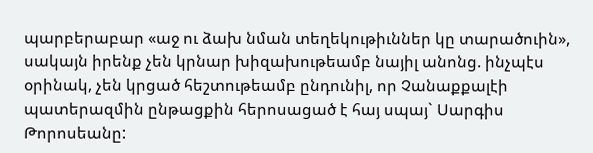պարբերաբար «աջ ու ձախ նման տեղեկութիւններ կը տարածուին», սակայն իրենք չեն կրնար խիզախութեամբ նայիլ անոնց. ինչպէս օրինակ, չեն կրցած հեշտութեամբ ընդունիլ, որ Չանաքքալէի պատերազմին ընթացքին հերոսացած է հայ սպայ` Սարգիս Թորոսեանը: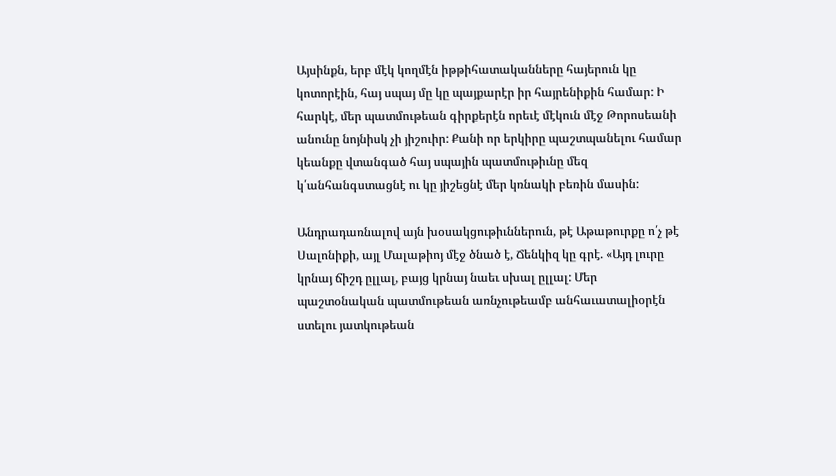Այսինքն, երբ մէկ կողմէն իթթիհատականները հայերուն կը կոտորէին, հայ սպայ մը կը պայքարէր իր հայրենիքին համար: Ի հարկէ, մեր պատմութեան գիրքերէն որեւէ մէկուն մէջ Թորոսեանի անունը նոյնիսկ չի յիշուիր: Քանի որ երկիրը պաշտպանելու համար կեանքը վտանգած հայ սպային պատմութիւնը մեզ կ՛անհանգստացնէ ու կը յիշեցնէ մեր կռնակի բեռին մասին:

Անդրադառնալով այն խօսակցութիւններուն, թէ Աթաթուրքը ո՛չ թէ Սալոնիքի, այլ Մալաթիոյ մէջ ծնած է, Ճենկիզ կը գրէ. «Այդ լուրը կրնայ ճիշդ ըլլալ, բայց կրնայ նաեւ սխալ ըլլալ: Մեր պաշտօնական պատմութեան առնչութեամբ անհաւատալիօրէն ստելու յատկութեան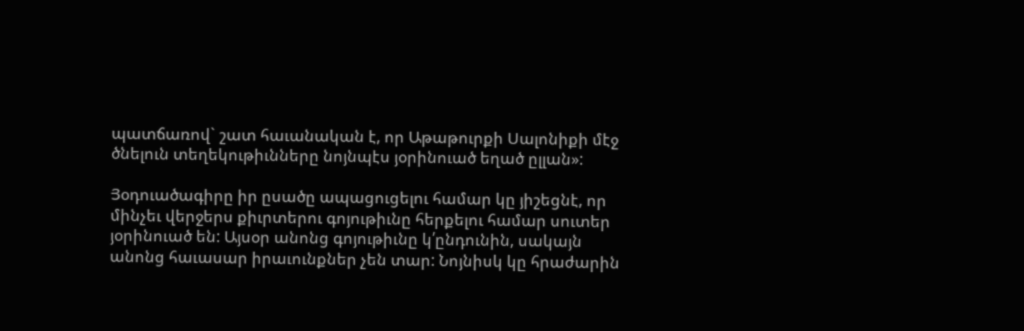պատճառով` շատ հաւանական է, որ Աթաթուրքի Սալոնիքի մէջ ծնելուն տեղեկութիւնները նոյնպէս յօրինուած եղած ըլլան»:

Յօդուածագիրը իր ըսածը ապացուցելու համար կը յիշեցնէ, որ մինչեւ վերջերս քիւրտերու գոյութիւնը հերքելու համար սուտեր յօրինուած են: Այսօր անոնց գոյութիւնը կ՛ընդունին, սակայն անոնց հաւասար իրաւունքներ չեն տար: Նոյնիսկ կը հրաժարին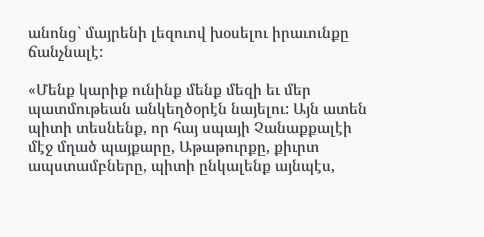անոնց` մայրենի լեզուով խօսելու իրաւունքը ճանչնալէ:

«Մենք կարիք ունինք մենք մեզի եւ մեր պատմութեան անկեղծօրէն նայելու: Այն ատեն պիտի տեսնենք, որ հայ սպայի Չանաքքալէի մէջ մղած պայքարը, Աթաթուրքը, քիւրտ ապստամբները, պիտի ընկալենք այնպէս,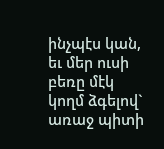ինչպէս կան, եւ մեր ուսի բեռը մէկ կողմ ձգելով` առաջ պիտի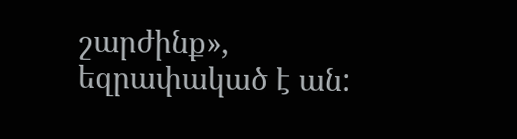շարժինք», եզրափակած է ան: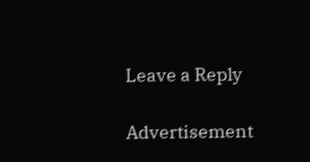Leave a Reply

Advertisement